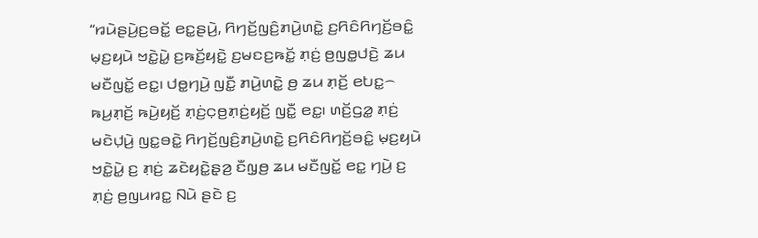“ꤙꤣꤧꤔꤣꤧ꤬ꤢ꤬ꤋꤢꤩ꤭ ꤕꤢ꤭ꤔꤣꤧ꤬, ꤖꤚꤢꤩ꤬ꤜꤢꤨ꤬ꤊꤣꤧ꤬ꤛꤢꤧ꤭ ꤢ꤬ꤖꤢꤨꤖꤚꤢꤩ꤬ꤋꤢꤨ꤭ ꤗ꤫ꤢ꤬ꤟꤣꤧ ꤠꤢꤧ꤭ꤣꤧ꤭ ꤢ꤬ꤒꤢꤩ꤬ꤟꤢꤧ꤭ ꤢ꤬ꤗꤢꤢ꤬ꤒꤢꤩ꤭ ꤊ꤫ꤢꤦ꤬ ꤥ꤬ꤜꤥ꤭ꤓꤢꤧ꤬ ꤘꤣ ꤗꤢꤪꤜꤢꤩ꤭ ꤕꤢ꤭꤯ ꤓꤥ꤭ꤚꤣꤧ꤬ ꤜꤢꤪ꤭ ꤊꤣꤧ꤬ꤛꤢꤧ꤭ ꤥ꤬ ꤘꤣ ꤊ꤫ꤢꤩ꤬ ꤕꤝꤢ꤭꤮ ꤒꤣ꤬ꤊ꤫ꤢꤩ꤬ ꤒꤣꤧ꤬ꤟꤢꤩ꤬ ꤊ꤫ꤢꤦ꤬ꤍ꤫ꤥ꤬ꤊ꤫ꤢꤦ꤬ꤟꤢꤩ꤬ ꤜꤢꤪ꤭ ꤕꤢ꤭꤯ ꤛꤢꤩ꤬ꤞꤤ꤭ ꤊ꤫ꤢꤦ꤬ ꤗꤢꤧꤓ꤫ꤣꤧ꤬ ꤜꤢ꤭ꤋꤢꤧ꤭ ꤖꤚꤢꤩ꤬ꤜꤢꤨ꤬ꤊꤣꤧ꤬ꤛꤢꤧ꤭ ꤢ꤬ꤖꤢꤨꤖꤚꤢꤩ꤬ꤋꤢꤨ꤭ ꤗ꤫ꤢ꤬ꤟꤣꤧ ꤠꤢꤧ꤭ꤣꤧ꤭ ꤢ꤬ ꤊ꤫ꤢꤦ꤬ ꤘꤢꤧꤟꤢꤧ꤭ꤔ꤫ꤤ꤬ ꤢꤪꤜ꤫ꤥ꤬ ꤘꤣ ꤗꤢꤪꤜꤢꤩ꤭ ꤕꤢ꤭ ꤚꤣꤧ꤬ ꤢ꤬ ꤊ꤫ꤢꤦ꤬ ꤥ꤬ꤜꤣꤙꤢ꤭ ꤡꤣꤧ ꤔꤢꤧ ꤢ꤬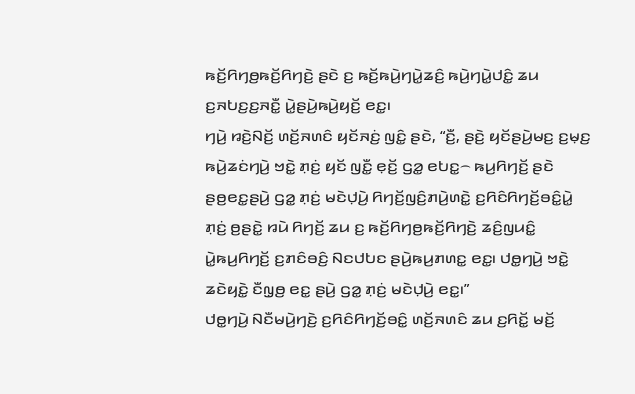ꤒꤢꤩ꤬ꤖꤚꤥ꤬ꤒꤢꤩ꤬ꤖꤚꤢꤧ꤬ ꤔꤢꤧ ꤢ꤬ ꤒꤢꤩ꤬ꤒꤣꤧ꤬ꤚꤣꤧ꤭ꤘꤢꤨ꤬ ꤒꤣꤧ꤬ꤚꤣꤧ꤭ꤓꤢꤨ꤭ ꤘꤣ ꤢ꤬ꤏꤝꤢ꤬ꤢ꤬ꤏꤢꤪ꤭ ꤣꤧ꤭ꤔꤣꤧ꤬ꤒꤣꤧ꤬ꤟꤢꤩ꤬ ꤕꤢ꤭꤯
ꤚꤣꤧ꤬ ꤙꤢꤧ꤬ꤡꤢꤩ꤬ ꤛꤢꤩ꤬ꤏꤛꤢꤨ ꤟꤢꤩꤏꤢꤦ꤬ ꤜꤢꤨ꤭ ꤔꤢꤧ, “ꤢꤪ꤬, ꤔꤢꤧ꤬ ꤟꤢꤩꤔꤣꤧ꤬ꤗꤢ꤬ ꤢ꤬ꤗ꤫ꤢ꤬ ꤒꤣꤧ꤬ꤘꤢꤦꤚꤣꤧ꤬ ꤠꤢꤧ꤭ ꤊ꤫ꤢꤦ꤬ ꤟꤢꤩ ꤜꤢꤪ꤭ ꤕ꤫ꤢꤩ꤬ ꤞꤤ꤭ ꤕꤝꤢ꤭꤮ ꤒꤣ꤬ꤖꤚꤢꤩ꤬ ꤔꤢꤧ ꤔꤥ꤬ꤕꤢ꤭ꤔꤣꤧ꤬ ꤞꤤ꤭ ꤊ꤫ꤢꤦ꤬ ꤗꤢꤧꤓ꤫ꤣꤧ꤬ ꤖꤚꤢꤩ꤬ꤜꤢꤨ꤬ꤊꤣꤧ꤬ꤛꤢꤧ꤭ ꤢ꤬ꤖꤢꤨꤖꤚꤢꤩ꤬ꤋꤢꤨ꤭ꤣꤧ꤭ ꤊ꤫ꤢꤦ꤬ ꤥ꤬ꤔꤢꤧ꤭ ꤙꤣꤧ ꤖꤚꤢꤩ꤬ ꤘꤣ ꤢ꤬ ꤒꤢꤩ꤬ꤖꤚꤥ꤬ꤒꤢꤩ꤬ꤖꤚꤢꤧ꤬ ꤘꤢꤨ꤬ꤜꤣꤢꤨ꤭ ꤣꤧ꤭ꤒꤣ꤬ꤖꤚꤢꤩ꤬ ꤢ꤬ꤊꤢꤨꤋꤢꤨ꤬ ꤡꤢꤓꤝꤢ ꤔꤣꤧ꤬ꤒꤣ꤬ꤊꤛꤢ꤭ ꤕꤢ꤭꤯ ꤓꤥ꤭ꤚꤣꤧ꤬ ꤠꤢꤧ꤭ ꤘꤢꤧꤟꤢꤧ꤭ ꤢꤪꤜ꤫ꤥ꤬ ꤕꤢ꤭ ꤔꤣꤧ꤬ ꤞꤤ꤭ ꤊ꤫ꤢꤦ꤬ ꤗꤢꤧꤓ꤫ꤣꤧ꤬ ꤕꤢ꤭꤯”
ꤓꤥ꤭ꤚꤣꤧ꤬ ꤡꤢꤪꤗꤣꤧ꤬ꤚꤢꤧ꤬ ꤢ꤬ꤖꤢꤨꤖꤚꤢꤩ꤬ꤋꤢꤨ꤭ ꤛꤢꤩ꤬ꤏꤛꤢꤨ ꤘꤣ ꤢ꤬ꤖꤢꤩ꤭ ꤗꤢꤩ꤬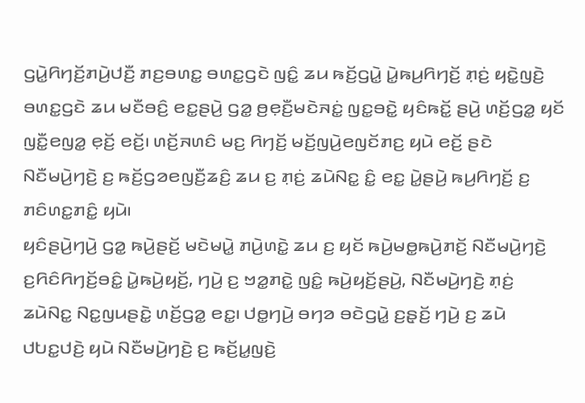ꤞꤣꤧ꤭ꤖꤚꤢꤩ꤬ꤊꤣꤧ꤬ꤓꤢꤪ꤬ ꤊꤢ꤬ꤋꤛꤢ꤭ ꤋꤛꤢ꤭ꤞꤢꤧ ꤜꤢꤨ꤭ ꤘꤣ ꤒꤢꤩ꤬ꤞꤣꤧ꤭ ꤣꤧ꤭ꤒꤣ꤬ꤖꤚꤢꤩ꤬ ꤊ꤫ꤢꤦ꤬ ꤟꤢꤧ꤭ꤜꤢꤧ꤬ ꤋꤛꤢ꤭ꤞꤢꤧ ꤘꤣ ꤗꤢꤪꤋꤢꤨ꤬ ꤕꤢ꤭ꤔꤣꤧ꤬ ꤞꤤ꤭ ꤥ꤬ꤕ꤫ꤢꤪ꤬ꤗꤢꤧꤏꤢꤦ꤭ ꤜꤢ꤭ꤋꤢꤧ꤭ ꤟꤢꤨꤒꤢꤩ꤭ ꤔꤣꤧ꤬ ꤛꤢꤩ꤬ꤞꤤ꤭ ꤟꤢꤩ ꤜꤢꤪ꤭ꤕꤜꤤ꤭ ꤕ꤫ꤢꤩ꤬ ꤕꤢꤩ꤬꤯ ꤛꤢꤩ꤬ꤏꤛꤢꤨ ꤗꤢ꤬ ꤖꤚꤢꤩ꤬ ꤗꤢꤩ꤬ꤜꤣꤧ꤬ꤕꤜꤢꤩꤊꤢ꤬ ꤟꤣꤧ ꤕꤢꤩ꤬ ꤔꤢꤧ ꤡꤢꤪꤗꤣꤧ꤬ꤚꤢꤧ꤬ ꤢ꤬ ꤒꤢꤩ꤬ꤞꤤꤕꤜꤢꤪ꤬ꤘꤢꤨ꤬ ꤘꤣ ꤢ꤬ ꤊ꤫ꤢꤦ꤬ ꤘꤣꤧꤡꤢ꤭ ꤢꤨ꤭ ꤕꤢ꤭ ꤣꤧ꤭ꤔꤣꤧ꤬ ꤒꤣ꤬ꤖꤚꤢꤩ꤬ ꤢ꤬ ꤊꤢꤨꤛꤢ꤭ꤊꤢꤨ꤭ ꤟꤣꤧ꤯
ꤟꤢꤨꤔꤣꤧ꤬ꤚꤣꤧ꤬ ꤞꤤ꤭ ꤒꤣꤧ꤬ꤔꤢꤩ꤬ ꤗꤢꤧꤗꤣꤧ꤭ ꤊꤣꤧ꤬ꤛꤢꤧ꤭ ꤘꤣ ꤢ꤬ ꤟꤢꤩ ꤒꤣꤧ꤬ꤗꤥ꤭ꤒꤣꤧ꤬ꤊꤢꤩ꤬ ꤡꤢꤪꤗꤣꤧ꤬ꤚꤢꤧ꤬ ꤢ꤬ꤖꤢꤨꤖꤚꤢꤩ꤬ꤋꤢꤨ꤭ ꤣꤧ꤭ꤒꤣꤧ꤬ꤟꤢꤩ꤬, ꤚꤣꤧ꤬ ꤢ꤬ ꤠꤤ꤭ꤊꤢꤧ꤭ ꤜꤢꤨ꤭ ꤒꤣꤧ꤬ꤟꤢꤩ꤬ꤔꤣꤧ꤬, ꤡꤢꤪꤗꤣꤧ꤬ꤚꤢꤧ꤬ ꤊ꤫ꤢꤦ꤬ ꤘꤣꤧꤡꤢ꤭ ꤡꤢ꤭ꤜꤣꤔꤢꤧ꤭ ꤛꤢꤩ꤬ꤞꤤ꤭ ꤕꤢ꤭꤯ ꤓꤥ꤭ꤚꤣꤧ꤬ ꤋꤚꤤ ꤋꤢꤧꤞꤣꤧ꤭ ꤢ꤬ꤔ꤫ꤢꤩ꤬ ꤚꤣꤧ꤬ ꤢ꤬ ꤘꤣꤧ ꤓꤝꤢ꤭ꤓꤢꤧ꤬ ꤟꤣꤧ ꤡꤢꤪꤗꤣꤧ꤬ꤚꤢꤧ꤬ ꤢ꤬ ꤒꤢꤩ꤬ꤣ꤭ꤜꤢꤧ꤬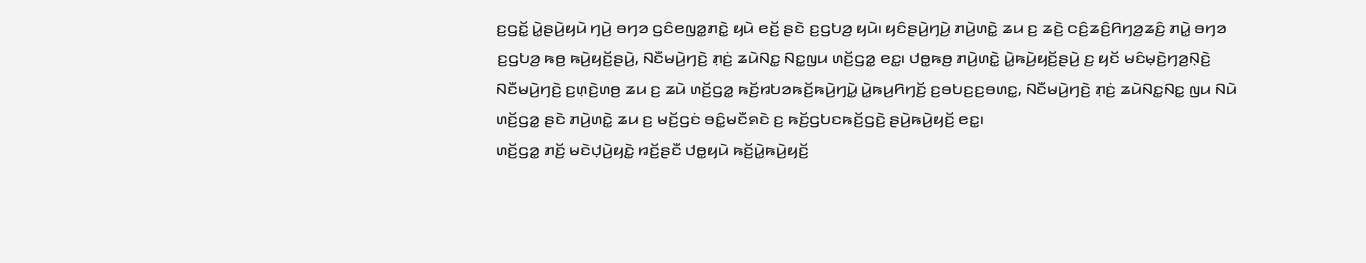ꤢ꤬ꤞꤢꤩ꤭ ꤣꤧ꤭ꤔꤣꤧ꤬ꤟꤣꤧ ꤚꤣꤧ꤬ ꤋꤚꤤ ꤞꤢꤨꤕꤜꤤ꤭ꤊꤢꤧ꤭ ꤟꤣꤧ ꤕꤢꤩ꤬ ꤔꤢꤧ ꤢ꤬ꤞꤝꤤ꤬ ꤟꤣꤧ꤯ ꤟꤢꤨꤔꤣꤧ꤬ꤚꤣꤧ꤬ ꤊꤣꤧ꤬ꤛꤢꤧ꤭ ꤘꤣ ꤢ꤬ ꤘꤢꤧ꤬ ꤍꤢꤨ꤬ꤘꤢꤨ꤬ꤖꤚꤤ꤬ꤘꤢꤨ꤬ ꤊꤣꤧ꤭ ꤋꤚꤤ ꤢ꤬ꤞꤝꤤ꤬ ꤒꤥ꤬ ꤒꤣꤧ꤬ꤟꤢꤩ꤬ꤔꤣꤧ꤬, ꤡꤢꤪꤗꤣꤧ꤬ꤚꤢꤧ꤬ ꤊ꤫ꤢꤦ꤬ ꤘꤣꤧꤡꤢ꤭ ꤡꤢ꤭ꤜꤣ ꤛꤢꤩ꤬ꤞꤤ꤭ ꤕꤢ꤭꤯ ꤓꤥ꤭ꤒꤥ꤬ ꤊꤣꤧ꤬ꤛꤢꤧ꤭ ꤣꤧ꤭ꤒꤣꤧ꤬ꤟꤢꤩ꤬ꤔꤣꤧ꤬ ꤢ꤬ ꤟꤢꤩ ꤗꤢꤨꤗ꤫ꤢꤧ꤬ꤚꤤ꤬ꤡ꤫ꤢꤧ꤬ ꤡꤢꤪꤗꤣꤧ꤬ꤚꤢꤧ꤬ ꤢ꤬ꤛ꤫ꤢꤧ꤬ꤛꤥ꤬ ꤘꤣ ꤢ꤬ ꤘꤣꤧ ꤛꤢꤩ꤬ꤞꤤ꤭ ꤒꤢꤩ꤬ꤙꤝꤤꤒꤢꤩ꤬ꤒꤣꤧ꤬ꤚꤣꤧ꤭ ꤣꤧ꤭ꤒꤣ꤬ꤖꤚꤢꤩ꤬ ꤢ꤬ꤋꤝꤢ꤬ꤢ꤬ꤋꤛꤢ꤭, ꤡꤢꤪꤗꤣꤧ꤬ꤚꤢꤧ꤬ ꤊ꤫ꤢꤦ꤬ ꤘꤣꤧꤡꤢ꤭ꤡꤢ꤭ ꤜꤣ ꤡꤣꤧ ꤛꤢꤩ꤬ꤞꤤ꤭ ꤔꤢꤧ ꤊꤣꤧ꤬ꤛꤢꤧ꤭ ꤘꤣ ꤢ꤬ ꤗꤢꤩ꤬ꤞꤢꤦ ꤋꤢꤨ꤭ꤗꤢꤪꤎꤢꤧ ꤢ꤬ ꤒꤢꤩ꤬ꤞꤝꤢꤒꤢꤩ꤬ꤞꤢꤧ꤬ ꤔꤣꤧ꤬ꤒꤣꤧ꤬ꤟꤢꤩ꤬ ꤕꤢ꤭꤯
ꤛꤢꤩ꤬ꤞꤤ꤭ ꤊꤢꤩ꤬ ꤗꤢꤧꤓ꤫ꤣꤧ꤬ꤟꤢꤧ꤭ ꤙꤢꤩ꤬ꤔꤢꤪ ꤓꤥ꤭ꤟꤣꤧ ꤒꤢꤩ꤬ꤣꤧ꤭ꤒꤣꤧ꤬ꤟꤢꤩ꤬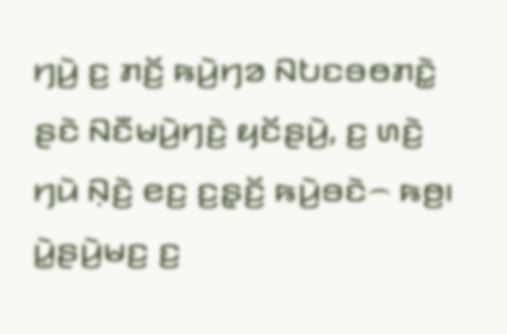ꤚꤣꤧ꤬ ꤢ꤬ ꤊꤢꤩ꤬ ꤒꤣꤧ꤬ꤚꤤ ꤡꤝꤢꤋꤥꤊꤢꤧ꤭ ꤔꤢꤧ ꤡꤢꤪꤗꤣꤧ꤬ꤚꤢꤧ꤬ ꤟꤢꤩꤔꤣꤧ꤬, ꤢ꤬ ꤛꤢꤧ꤬ ꤚꤣꤧ ꤡ꤫ꤢꤧ꤬ ꤕꤢ꤬ ꤢ꤬ꤔ꤫ꤢꤩ꤬ ꤒꤣꤧ꤬ꤋꤢꤧ꤮ ꤒꤥ꤬꤯ ꤣꤧ꤭ꤔꤣꤧ꤬ꤗꤢ꤬ ꤢ꤬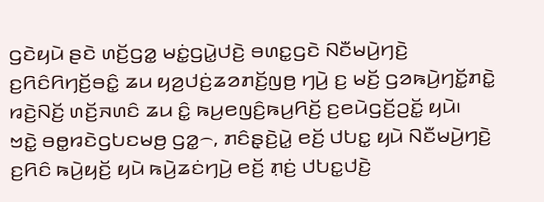ꤞꤢꤧꤟꤣꤧ ꤔꤢꤧ ꤛꤢꤩ꤬ꤞꤤ꤭ ꤗꤢꤦ꤭ꤞꤣꤧ꤭ꤓꤢꤧ꤬ ꤋꤛꤢ꤭ꤞꤢꤧ ꤡꤢꤪꤗꤣꤧ꤬ꤚꤢꤧ꤬ ꤢ꤬ꤖꤢꤨꤖꤚꤢꤩ꤬ꤋꤢꤨ꤭ ꤘꤣ ꤟꤤ꤬ꤓꤢꤦ꤬ꤘꤤꤊꤢꤩ꤬ꤜꤥ꤬ ꤚꤣꤧ꤬ ꤢ꤬ ꤗꤢꤩ꤬ ꤞꤤꤒꤣꤧ꤬ꤚꤢꤩ꤭ꤊꤢꤧ꤭ ꤙꤢꤧ꤬ꤡꤢꤩ꤬ ꤛꤢꤩ꤬ꤏꤛꤢꤨ ꤘꤣ ꤢꤨ꤭ ꤒꤣ꤬ꤕꤜꤢꤨ꤬ꤒꤣ꤬ꤖꤢꤩ꤬ ꤢ꤬ꤕꤣꤧꤞꤢꤩ꤬ꤑꤢꤩ꤭ ꤟꤣꤧ꤯
ꤠꤢꤧ꤭ ꤋꤥ꤭ꤙꤢꤧꤞꤝꤢꤗꤥ꤬ ꤞꤤ꤭꤮, ꤊꤢꤨꤔ꤫ꤢꤧ꤬ꤣꤧ꤭ ꤕꤢꤩ꤬ ꤓꤝꤢ꤭ ꤟꤣꤧ ꤡꤢꤪꤗꤣꤧ꤬ꤚꤢꤧ꤬ ꤢ꤬ꤖꤢꤨ ꤒꤣꤧ꤬ꤟꤢꤩ꤬ ꤟꤣꤧ ꤒꤣꤧ꤬ꤘꤢꤦꤚꤣꤧ꤬ ꤕꤢꤩ꤬ ꤊ꤫ꤢꤦ꤬ ꤓꤝꤢ꤭ꤓꤢꤧ꤬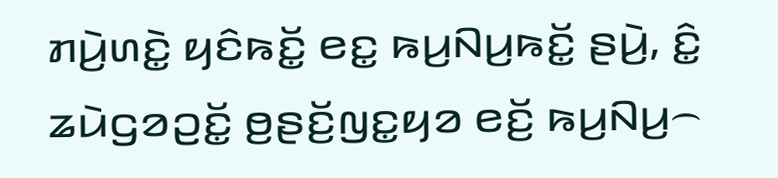ꤊꤣꤧ꤬ꤛꤢꤧ꤭ ꤟꤢꤨꤒꤢꤩ꤭ ꤕꤢ꤭ ꤒꤣ꤬ꤡꤣ꤬ꤒꤢꤩ꤭ ꤔꤣꤧ꤬, ꤢꤨ꤭ ꤘꤣꤧꤞꤤꤑꤢꤩ꤭ ꤥ꤬ꤔꤢꤩ꤬ꤜꤢ꤭ꤟꤤ ꤕꤢꤩ꤬ ꤒꤣ꤬ꤡꤣ꤬꤮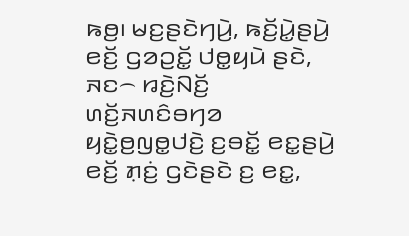ꤒꤥ꤬꤯ ꤗꤢ꤬ꤔꤢꤧꤚꤣꤧ꤬, ꤒꤢꤩ꤬ꤣꤧ꤭ꤔꤣꤧ꤬ ꤕꤢꤩ꤬ ꤞꤤꤑꤢꤩ꤭ ꤓꤥ꤭ꤟꤣꤧ ꤔꤢꤧ, ꤏꤢ꤮ ꤙꤢꤧ꤬ꤡꤢꤩ꤬ ꤛꤢꤩ꤬ꤏꤛꤢꤨꤋꤚꤤ ꤟꤢꤧ꤭ꤥ꤬ꤜꤥ꤭ꤓꤢꤧ꤬ ꤢ꤬ꤋꤢꤩ꤭ ꤕꤢ꤭ꤔꤣꤧ꤬ ꤕꤢꤩ꤬ ꤊ꤫ꤢꤦ꤬ ꤞꤢꤧꤔꤢꤧ ꤢ꤬ ꤕꤢ꤭,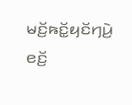ꤗꤢꤩ꤬ꤒꤢꤩ꤭ꤟꤢꤩꤚꤣꤧ꤬ ꤕꤢꤩ꤬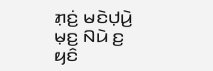ꤊ꤫ꤢꤦ꤬ ꤗꤢꤧꤓ꤫ꤣꤧ꤬ ꤗ꤫ꤢ꤬ ꤡꤣꤧ ꤢ꤬ ꤟꤢꤨ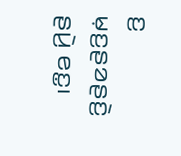ꤢ꤬ ꤗ꤫ꤢ꤬ꤔꤤꤔꤢꤧ꤬ ꤔꤣꤧ꤬ ꤕꤢ꤭꤯